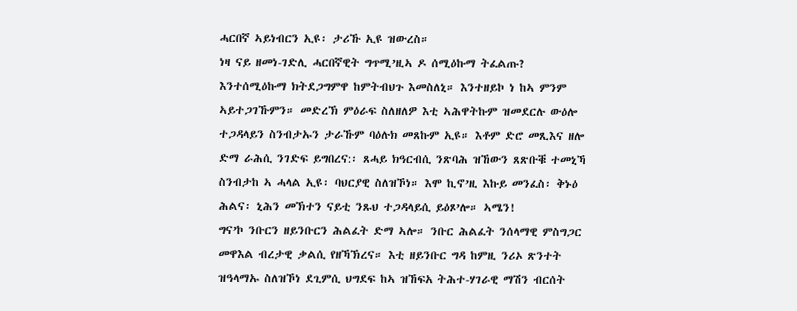ሓርበኛ ኣይነብርን ኢዩ፡ ታሪኹ ኢዩ ዝውረስ።
ነዛ ናይ ዘመነ-ገድሊ ሓርበኛዊት ግጥሚ’ዚኣ ዶ ሰሚዕኩማ ትፈልጡ? እንተሰሚዕኩማ ክትደጋግምዋ ከምትብህጉ እመስለኒ። እንተዘይኮ ነ ከኣ ምንም ኣይተጋገኹምን። መድረኽ ምዕራፍ ስለዘለዎ እቲ ኣሕዋትኩም ዝመደርሉ ውዕሎ ተጋዳላይን ስንብታኡን ታራኹም ባዕሉክ መጸኩም ኢዩ። እቶም ድሮ መጺእና ዘሎ ድማ ራሕሲ ንገድፍ ይግበረና:፡ ጸሓይ ክዓርብሲ ንጽባሕ ዝኸውን ጸጽቡቑ ተመኒኻ ስንብታከ ኣ ሓላል ኢዩ፡ ባህርያዊ ስለዝኾነ። እሞ ኪኖ’ዚ እኩይ መንፈስ፡ ቅኑዕ ሕልና፡ ኒሕን መኽተን ናይቲ ንጹህ ተጋዳላይሲ ይዕጾ’ሎ። ኣሜን!
ግና’ኮ ንቡርን ዘይንቡርን ሕልፈት ድማ ኣሎ። ንቡር ሕልፈት ንሰላማዊ ምስግጋር መዋእል ብረታዊ ቃልሲ የዘኻኽረና። እቲ ዘይንቡር ግዳ ከምዚ ንሪኦ ጽንተት ዝዓላማኡ ስለዝኾነ ደጊምሲ ህግደፍ ከኣ ዝኸፍአ ትሕተ-ሃገራዊ ማሽን ብርሰት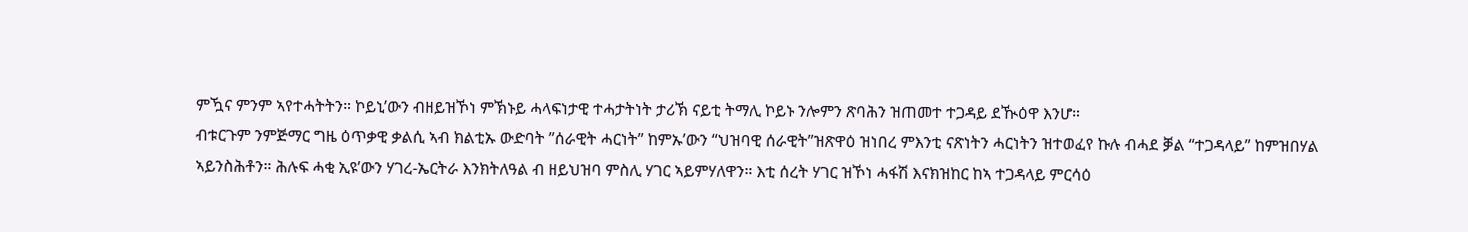ምዃና ምንም ኣየተሓትትን። ኮይኒ’ውን ብዘይዝኾነ ምኽኑይ ሓላፍነታዊ ተሓታትነት ታሪኽ ናይቲ ትማሊ ኮይኑ ንሎምን ጽባሕን ዝጠመተ ተጋዳይ ደዂዕዋ እንሆ።
ብቱርጉም ንምጅማር ግዜ ዕጥቃዊ ቃልሲ ኣብ ክልቲኡ ውድባት ”ሰራዊት ሓርነት” ከምኡ’ውን “ህዝባዊ ሰራዊት”ዝጽዋዕ ዝነበረ ምእንቲ ናጽነትን ሓርነትን ዝተወፈየ ኩሉ ብሓደ ቓል “ተጋዳላይ” ከምዝበሃል ኣይንስሕቶን። ሕሉፍ ሓቂ ኢዩ’ውን ሃገረ-ኤርትራ እንክትለዓል ብ ዘይህዝባ ምስሊ ሃገር ኣይምሃለዋን። እቲ ሰረት ሃገር ዝኾነ ሓፋሽ እናክዝከር ከኣ ተጋዳላይ ምርሳዕ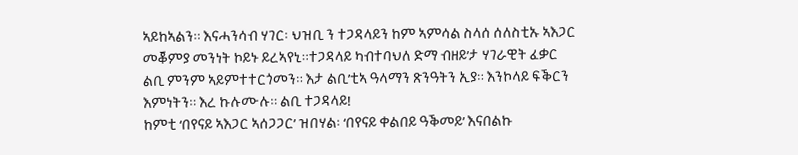ኣይከኣልን። እናሓንሳብ ሃገር፡ ህዝቢ ን ተጋዳላይን ከም ኣምሳል ስላሰ ሰለስቲኡ ኣእጋር መቖምያ መንነት ኮይኑ ይረኣየኒ።ተጋዳላይ ካብተባህለ ድማ ብዘይ’ታ ሃገራዊት ፈቃር ልቢ ምንም ኣይምተተርጎመን። እታ ልቢ’ቲኣ ዓላማን ጽንዓትን ኢያ። እንኮላይ ፍቕርን እምነትን። እረ ኩሉሙሉ። ልቢ ተጋዳላይ!
ከምቲ ‘በየናይ ኣእጋር ኣሰጋጋር’ ዝበሃል፡ ‘በየናይ ቀልበይ ዓቕመይ’ እናበልኩ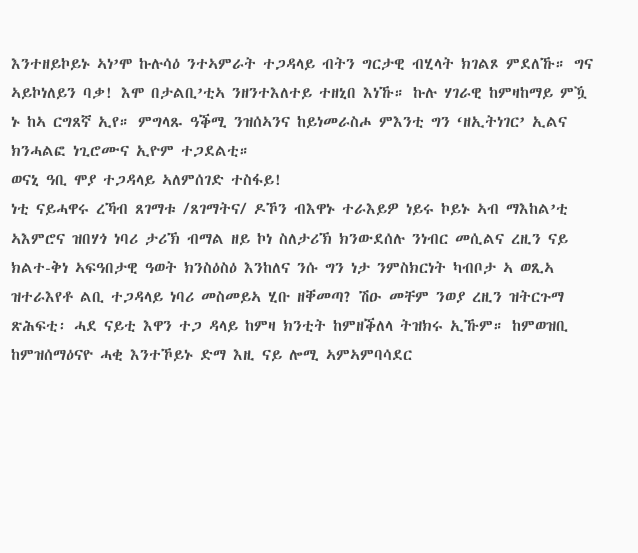እንተዘይኮይኑ ኣነ’ሞ ኩሉሳዕ ንተኣምራት ተጋዳላይ ብትን ግርታዊ ብሂላት ክገልጾ ምደለኹ። ግና ኣይኮነለይን ባቃ! እሞ በታልቢ’ቲኣ ንዘንተእለተይ ተዘኒበ እነኹ። ኩሉ ሃገራዊ ከምዛከማይ ምዃ ኑ ከኣ ርግጸኛ ኢየ። ምግላጹ ዓቕሚ ንዝሰኣንና ከይነመራስሖ ምእንቲ ግን ‘ዘኢትነገር’ ኢልና ክንሓልፎ ነጊሮሙና ኢዮም ተጋደልቲ።
ወናኒ ዓቢ ሞያ ተጋዳላይ ኣለምሰገድ ተስፋይ!
ነቲ ናይሓዋሩ ረኻብ ጸገማቱ /ጸገማትና/ ዶኾን ብእዋኑ ተራእይዎ ነይሩ ኮይኑ ኣብ ማእከል’ቲ ኣእምሮና ዝበሃጎ ነባሪ ታሪኽ ብማል ዘይ ኮነ ስለታሪኽ ክንውደሰሉ ንነብር መሲልና ረዚን ናይ ክልተ-ቅነ ኣፍዓበታዊ ዓወት ክንስዕስዕ እንከለና ንሱ ግን ነታ ንምስክርነት ካብቦታ ኣ ወጺኣ ዝተራእየቶ ልቢ ተጋዳላይ ነባሪ መስመይኣ ሂቡ ዘቐመጣ? ሽዑ መቸም ንወያ ረዚን ዝትርጉማ ጽሕፍቲ፡ ሓደ ናይቲ እዋን ተጋ ዳላይ ከምዛ ክንቲት ከምዘቕለላ ትዝክሩ ኢኹም። ከምወዝቢ ከምዝሰማዕናዮ ሓቂ እንተኾይኑ ድማ እዚ ናይ ሎሚ ኣምኣምባሳደር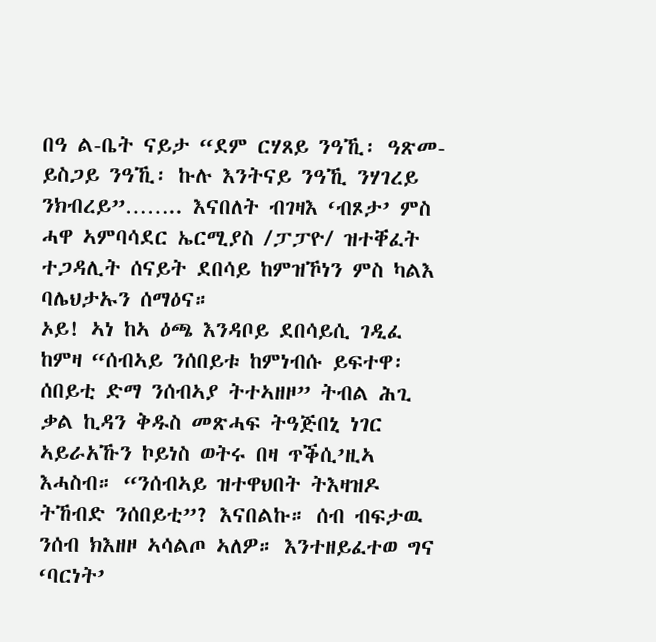በዓ ል-ቤት ናይታ “ደም ርሃጸይ ንዓኺ፡ ዓጽመ-ይስጋይ ንዓኺ፡ ኩሉ እንትናይ ንዓኺ ንሃገረይ ንክብረይ”…….. እናበለት ብገዛእ ‘ብጾታ’ ምስ ሓዋ ኣምባሳደር ኤርሚያስ /ፓፓዮ/ ዝተቐፈት ተጋዳሊት ሰናይት ደበሳይ ከምዝኾነን ምስ ካልእ ባሌህታኡን ሰማዕና።
ኦይ! ኣነ ከኣ ዕጫ እንዳቦይ ደበሳይሲ ገዲፈ ከምዛ “ሰብኣይ ንሰበይቱ ከምነብሱ ይፍተዋ፡ ሰበይቲ ድማ ንሰብኣያ ትተኣዘዞ” ትብል ሕጊ ቃል ኪዳን ቅዱስ መጽሓፍ ትዓጅበኒ ነገር ኣይራአኹን ኮይነስ ወትሩ በዛ ጥቕሲ’ዚኣ እሓስብ። “ንሰብኣይ ዝተዋህበት ትእዛዝዶ ትኸብድ ንሰበይቲ”? እናበልኩ። ሰብ ብፍታዉ ንሰብ ክእዘዞ ኣሳልጦ ኣለዎ። እንተዘይፈተወ ግና ‘ባርነት’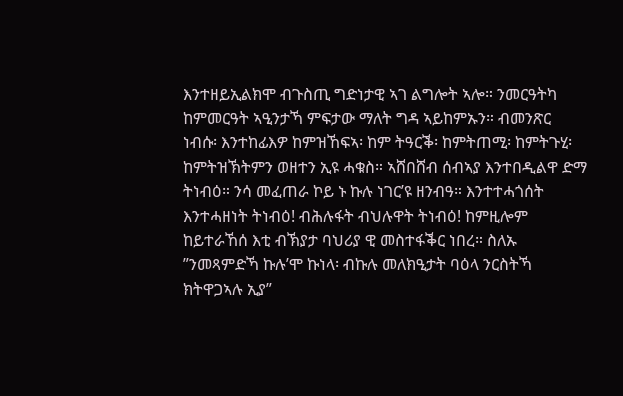እንተዘይኢልክሞ ብጉስጢ ግድነታዊ ኣገ ልግሎት ኣሎ። ንመርዓትካ ከምመርዓት ኣዒንታኻ ምፍታው ማለት ግዳ ኣይከምኡን። ብመንጽር ነብሱ፡ እንተከፊእዎ ከምዝኸፍኣ፡ ከም ትዓርቕ፡ ከምትጠሚ፡ ከምትጉሂ፡ ከምትዝኽትምን ወዘተን ኢዩ ሓቁስ። ኣሸበሸብ ሰብኣያ እንተበዲልዋ ድማ ትነብዕ። ንሳ መፈጠራ ኮይ ኑ ኩሉ ነገር’ዩ ዘንብዓ። እንተተሓጎሰት እንተሓዘነት ትነብዕ! ብሕሉፋት ብህሉዋት ትነብዕ! ከምዚሎም ከይተራኸሰ እቲ ብኽያታ ባህሪያ ዊ መስተፋቕር ነበረ። ስለኡ ”ንመጻምድኻ ኩሉ’ሞ ኩነላ፡ ብኩሉ መለክዒታት ባዕላ ንርስትኻ ክትዋጋኣሉ ኢያ”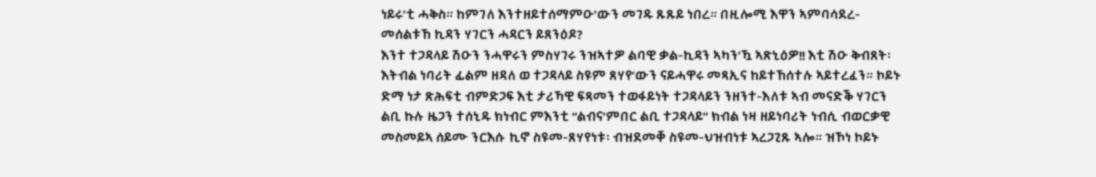ነይሩ’ቲ ሓቅስ። ከምገለ እንተዘይተሰማምዑ’ውን መገዱ ጹጹይ ነበረ። በዚሎሚ እዋን ኣምባሳደረ-መሰልቱኸ ኪዳን ሃገርን ሓዳርን ይጸንዕዶ?
እንተ ተጋዳላይ ሽዑን ንሓዋሩን ምስሃገሩ ንዝኣተዎ ልባዊ ቃል-ኪዳን ኣካን’ዃ ኣጽኒዕዎ!! እቲ ሽዑ ቅብጸት፡ እትብል ነባሪት ፊልም ዘዳለ ወ ተጋዳላይ ስዩም ጸሃየ’ውን ናይሓዋሩ መጻኢና ከይተኸሰተሉ ኣይተረፈን። ኮይኑ ድማ ነታ ጽሕፍቲ ብምድጋፍ እቲ ታሪኻዊ ፍጻመን ተወፋይነት ተጋዳላይን ንዘንተ-እለቱ ኣብ መናድቕ ሃገርን ልቢ ኩሉ ዜጋን ተሰኒዱ ክነብር ምእንቲ “ልብና’ምበር ልቢ ተጋዳላይ” ክብል ነዛ ዘይነባሪት ነብሲ ብወርቃዊ መስመይኣ ሰይሙ ንርእሱ ኪኖ ስዩመ-ጸሃየነቱ፡ ብዝደመቐ ስዩመ-ህዝብነቱ ኣረጋጊጹ ኣሎ። ዝኾነ ኮይኑ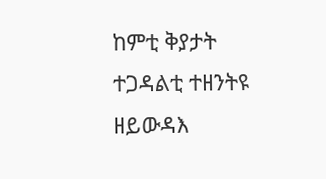ከምቲ ቅያታት ተጋዳልቲ ተዘንትዩ ዘይውዳእ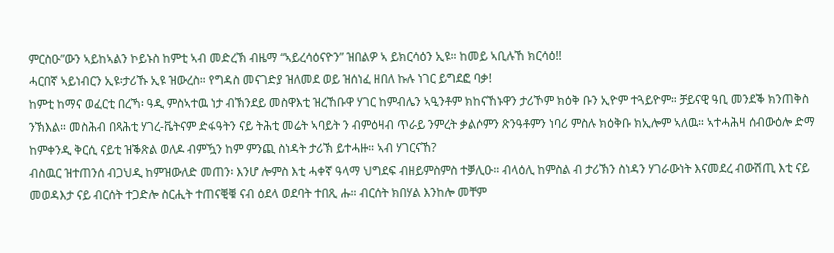ምርስዑ”ውን ኣይከኣልን ኮይኑስ ከምቲ ኣብ መድረኽ ብዜማ “ኣይረሳዕናዮን” ዝበልዎ ኣ ይክርሳዕን ኢዩ። ከመይ ኣቢሉኸ ክርሳዕ!!
ሓርበኛ ኣይነብርን ኢዩ፡ታሪኹ ኢዩ ዝውረስ። የግዳስ መናገድያ ዝለመደ ወይ ዝሰነፈ ዘበለ ኩሉ ነገር ይግደፎ ባቃ!
ከምቲ ከማና ወፈርቲ በረኻ፡ ዓዲ ምስኣተዉ ነታ ብኽንደይ መስዋእቲ ዝረኸቡዋ ሃገር ከምብሌን ኣዒንቶም ክከናኸኑዋን ታሪኾም ክዕቅ ቡን ኢዮም ተጓይዮም። ቻይናዊ ዓቢ መንደቕ ክንጠቅስ ንኽእል። መስሕብ በጻሕቲ ሃገረ-ቬትናም ድፋዓትን ናይ ትሕቲ መሬት ኣባይት ን ብምዕዛብ ጥራይ ንምረት ቃልሶምን ጽንዓቶምን ነባሪ ምስሉ ክዕቅቡ ክኢሎም ኣለዉ። ኣተሓሕዛ ሰብውዕሎ ድማ ከምቀንዲ ቅርሲ ናይቲ ዝቕጽል ወለዶ ብምዃን ከም ምንጪ ስነዳት ታሪኽ ይተሓዙ። ኣብ ሃገርናኸ?
ብስዉር ዝተጠንሰ ብጋህዲ ከምዝውለድ መጠን፡ እንሆ ሎምስ እቲ ሓቀኛ ዓላማ ህግደፍ ብዘይምስምስ ተቓሊዑ። ብላዕሊ ከምስል ብ ታሪኽን ስነዳን ሃገራውነት እናመደረ ብውሽጢ እቲ ናይ መወዳእታ ናይ ብርሰት ተጋድሎ ስርሒት ተጠናቒቑ ናብ ዕደላ ወደባት ተበጺ ሑ። ብርሰት ክበሃል እንከሎ መቸም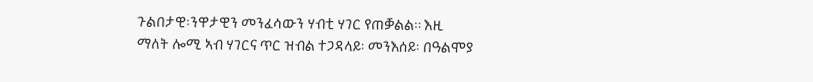ጉልበታዊ፡ንዋታዊን መንፈሳውን ሃብቲ ሃገር የጠቓልል። እዚ ማለት ሎሚ ኣብ ሃገርና ጥር ዝብል ተጋዳላይ፡ መንእሰይ፡ በዓልሞያ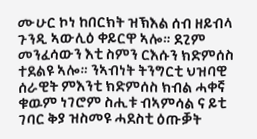ሙሁር ኮነ ከበርክት ዝኽእል ሰብ ዘይብላ ጉንዲ ኣውሊዕ ቀይርዋ ኣሎ። ደጊም መንፈሳውን እቲ ስምን ርእሱን ክድምሰስ ተደልዩ ኣሎ። ንኣብነት ትንግርቲ ህዝባዊ ሰራዊት ምእንቲ ክድምሰስ ክብል ሓቀኛ ቁዉም ነገሮም ስሒቱ ብኣምሳል ና ይቲ ገባር ቅያ ዝስመዩ ሓደስቲ ዕጡቓት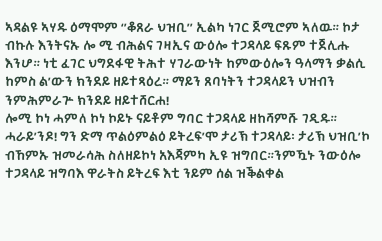ኣዳልዩ ኣሃዱ ዕማሞም ‘’ቆጸራ ህዝቢ’’ ኢልካ ነገር ጀሚሮም ኣለዉ። ኮታ ብኩሉ እንትናኡ ሎ ሚ ብሕልና ገዛኢና ውዕሎ ተጋዳላይ ፍጹም ተጀሊሑ እንሆ። ነቲ ፈገር ህግደፋዊ ትሕተ ሃገራውነት ከምውዕሎን ዓላማን ቃልሲ ከምስ ል’ውን ክንደይ ዘይተጻዕረ። ማይን ጸባነትን ተጋዳላይን ህዝብን ንምሕምራጕ ክንደይ ዘይተሸርሐ!
ሎሚ ኮነ ሓምለ ኮነ ኮይኑ ናይቶም ግባር ተጋዳላይ ዘከሻምሹ ገዲዱ። ሓራይ’ንዶ! ግን ድማ ጥልዕምልዕ ይትረፍ’ሞ ታሪኽ ተጋዳላይ፡ ታሪኽ ህዝቢ’ኮ ብኸምኡ ዝመራሳሕ ስለዘይኮነ አእጃምካ ኢዩ ዝግበር።ንምዃኑ ንውዕሎ ተጋዳላይ ዝግባእ ዋራትስ ይትረፍ እቲ ንይም ሰል ዝቕልቀል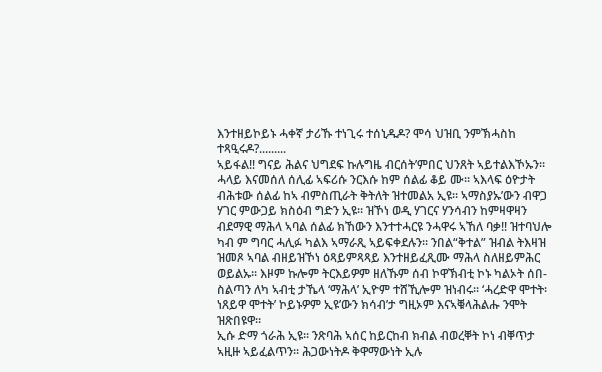እንተዘይኮይኑ ሓቀኛ ታሪኹ ተነጊሩ ተሰኒዱዶ? ሞሳ ህዝቢ ንምኽሓስከ ተጻዒሩዶ?.........
ኣይፋል!! ግናይ ሕልና ህግደፍ ኩሉግዜ ብርሰት’ምበር ህንጸት ኣይተልእኾኡን። ሓላይ እናመሰለ ሰሊፊ ኣፍሪሱ ንርእሱ ከም ሰልፊ ቆይ ሙ። ኣእላፍ ዕዮታት ብሕቱው ሰልፊ ከኣ ብምስጢራት ቅትለት ዝተመልአ ኢዩ። ኣማስያኡ’ውን ብዋጋ ሃገር ምውጋይ ክስዕብ ግድን ኢዩ። ዝኾነ ወዲ ሃገርና ሃንሳብን ከምዛዋዛን ብደማዊ ማሕላ ኣባል ሰልፊ ክኸውን እንተተሓርዩ ንሓዋሩ ኣኸለ ባቃ!! ዝተባህሎ ካብ ም ግባር ሓሊፉ ካልእ ኣማራጺ ኣይፍቀደሉን። ንበል“ቅተል” ዝብል ትእዛዝ ዝመጾ ኣባል ብዘይዝኾነ ዕጻይምጻጻይ እንተዘይፈጺሙ ማሕላ ስለዘይምሕር ወይልኡ። እዞም ኩሎም ትርእይዎም ዘለኹም ሰብ ኮዋኽብቲ ኮኑ ካልኦት ሰበ-ስልጣን ለካ ኣብቲ ታኼላ ‘ማሕላ’ ኢዮም ተሸኺሎም ዝነብሩ። ‘ሓረድዋ ሞተት፡ ነጸይዋ ሞተት’ ኮይኑዎም ኢዩ’ውን ክሳብ’ታ ግዚኦም እናኣቑላሕልሑ ንሞት ዝጽበዩዋ።
ኢሱ ድማ ጎራሕ ኢዩ። ንጽባሕ ኣሰር ከይርከብ ክብል ብወረቐት ኮነ ብቐጥታ ኣዚዙ ኣይፈልጥን። ሕጋውነትዶ ቅዋማውነት ኢሉ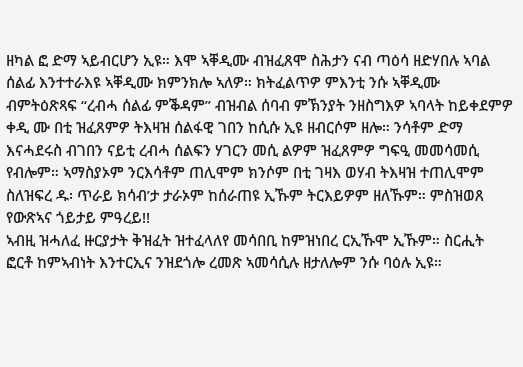ዘካል ፎ ድማ ኣይብርሆን ኢዩ። እሞ ኣቐዲሙ ብዝፈጸሞ ስሕታን ናብ ጣዕሳ ዘድሃበሉ ኣባል ሰልፊ እንተተራእዩ ኣቐዲሙ ክምንክሎ ኣለዎ። ክትፈልጥዎ ምእንቲ ንሱ ኣቐዲሙ ብምትዕጽጻፍ “ረብሓ ሰልፊ ምቕዳም” ብዝብል ሰባብ ምኽንያት ንዘስግእዎ ኣባላት ከይቀደምዎ ቀዲ ሙ በቲ ዝፈጸምዎ ትእዛዝ ሰልፋዊ ገበን ከሲሱ ኢዩ ዘብርሶም ዘሎ። ንሳቶም ድማ እናሓደሩስ ብገበን ናይቲ ረብሓ ሰልፍን ሃገርን መሲ ልዎም ዝፈጸምዎ ግፍዒ መመሳመሲ የብሎም። ኣማስያኦም ንርእሳቶም ጠሊሞም ክንሶም በቲ ገዛእ ወሃብ ትእዛዝ ተጠሊሞም ስለዝፍረ ዱ፡ ጥራይ ክሳብ’ታ ታራኦም ከሰራጠዩ ኢኹም ትርእይዎም ዘለኹም። ምስዝወጸ የውጽኣና ጎይታይ ምዓረይ!!
ኣብዚ ዝሓለፈ ዙርያታት ቅዝፈት ዝተፈላለየ መሳበቢ ከምዝነበረ ርኢኹሞ ኢኹም። ስርሒት ፎርቶ ከምኣብነት እንተርኢና ንዝደጎሎ ረመጽ ኣመሳሲሉ ዘታለሎም ንሱ ባዕሉ ኢዩ።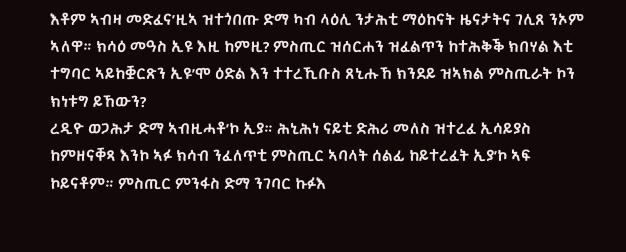እቶም ኣብዛ መድፈና’ዚኣ ዝተጎበጡ ድማ ካብ ላዕሊ ንታሕቲ ማዕከናት ዜናታትና ገሊጸ ንኦም ኣለዋ። ክሳዕ መዓስ ኢዩ እዚ ከምዚ? ምስጢር ዝሰርሐን ዝፈልጥን ከተሕቅቕ ክበሃል እቲ ተግባር ኣይከቛርጽን ኢዩ’ሞ ዕድል እን ተተረኺቡስ ጸኒሑኸ ክንደይ ዝኣክል ምስጢራት ኮን ክነቱግ ይኸውን?
ረዲዮ ወጋሕታ ድማ ኣብዚሓቶ’ኮ ኢያ። ሕኒሕነ ናይቲ ድሕሪ መለስ ዝተረፈ ኢሳይያስ ከምዘናቐጻ እንኮ ኣፉ ክሳብ ንፈለጥቲ ምስጢር ኣባላት ሰልፊ ከይተረፈት ኢያ’ኮ ኣፍ ኮይናቶም። ምስጢር ምንፋስ ድማ ንገባር ኩፉእ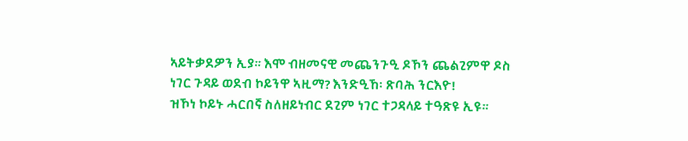ኣይትቃደዎን ኢያ። እሞ ብዘመናዊ መጨንጉዒ ዶኾን ጨልጊምዋ ዶስ ነገር ጉዳይ ወደብ ኮይንዋ ኣዚማ? እንድዒኸ፡ ጽባሕ ንርእዮ!
ዝኾነ ኮይኑ ሓርበኛ ስለዘይነብር ደጊም ነገር ተጋዳላይ ተዓጽዩ ኢዩ።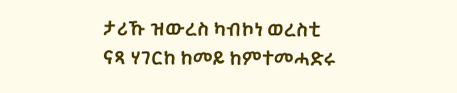ታሪኹ ዝውረስ ካብኮነ ወረስቲ ናጻ ሃገርከ ከመይ ከምተመሓድሩ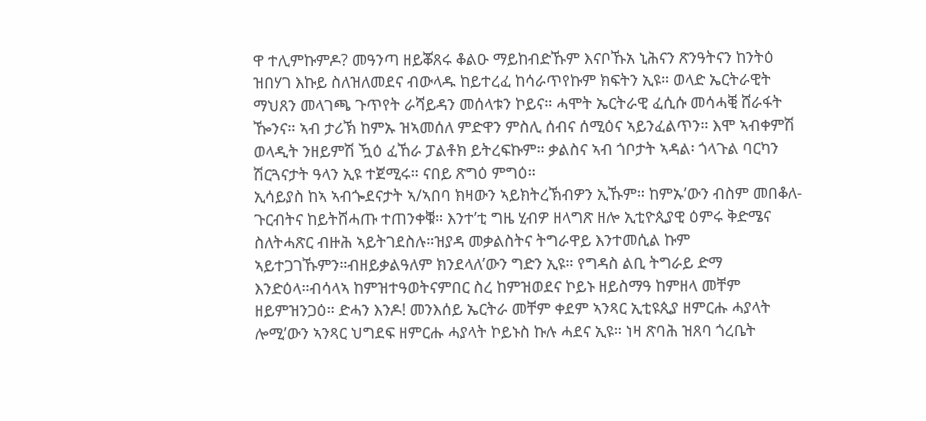ዋ ተሊምኩምዶ? መዓንጣ ዘይቖጸሩ ቆልዑ ማይከብድኹም እናቦኹአ ኒሕናን ጽንዓትናን ከንትዕ ዝበሃገ እኩይ ስለዝለመደና ብውላዱ ከይተረፈ ከሳራጥየኩም ክፍትን ኢዩ። ወላድ ኤርትራዊት ማህጸን መላገጫ ጉጥየት ራሻይዳን መሰላቱን ኮይና። ሓሞት ኤርትራዊ ፈሲሱ መሳሓቒ ሸራፋት ዀንና። ኣብ ታሪኽ ከምኡ ዝኣመሰለ ምድዋን ምስሊ ሰብና ሰሚዕና ኣይንፈልጥን። እሞ ኣብቀምሽ ወላዲት ንዘይምሽ ዃዕ ፈኸራ ፓልቶክ ይትረፍኩም። ቃልስና ኣብ ጎቦታት ኣዳል፡ ጎላጉል ባርካን ሽርጓናታት ዓላን ኢዩ ተጀሚሩ። ናበይ ጽግዕ ምግዕ።
ኢሳይያስ ከኣ ኣብጐደናታት ኣ/ኣበባ ክዛውን ኣይክትረኽብዎን ኢኹም። ከምኡ’ውን ብስም መበቆለ-ጉርብትና ከይትሸሓጡ ተጠንቀቑ። እንተ’ቲ ግዜ ሂብዎ ዘላግጽ ዘሎ ኢቲዮጲያዊ ዕምሩ ቅድሜና ስለትሓጽር ብዙሕ ኣይትገደስሉ።ዝያዳ መቃልስትና ትግራዋይ እንተመሲል ኩም ኣይተጋገኹምን።ብዘይቃልዓለም ክንደላለ’ውን ግድን ኢዩ። የግዳስ ልቢ ትግራይ ድማ እንድዕላ።ብሳላኣ ከምዝተዓወትናምበር ስረ ከምዝወደና ኮይኑ ዘይስማዓ ከምዘላ መቸም ዘይምዝንጋዕ። ድሓን እንዶ! መንእሰይ ኤርትራ መቸም ቀደም ኣንጻር ኢቲዩጲያ ዘምርሑ ሓያላት ሎሚ’ውን ኣንጻር ህግደፍ ዘምርሑ ሓያላት ኮይኑስ ኩሉ ሓደና ኢዩ። ነዛ ጽባሕ ዝጸባ ጎረቤት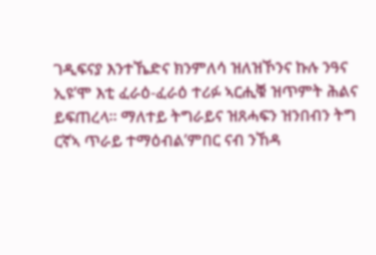ገዲፍናያ እንተኼድና ክንምለሳ ዝለዝኾንና ኩሉ ንዓና ኢዩ’ሞ እቲ ፈራዕ-ፈራዕ ተሪፉ ኣርሒቑ ዝጥምት ሕልና ይፍጠረላ። ማለተይ ትግራይና ዝጸሓፍን ዝንበብን ትግ ርኛኣ ጥራይ ተማዕብል’ምበር ናብ ንኸዳ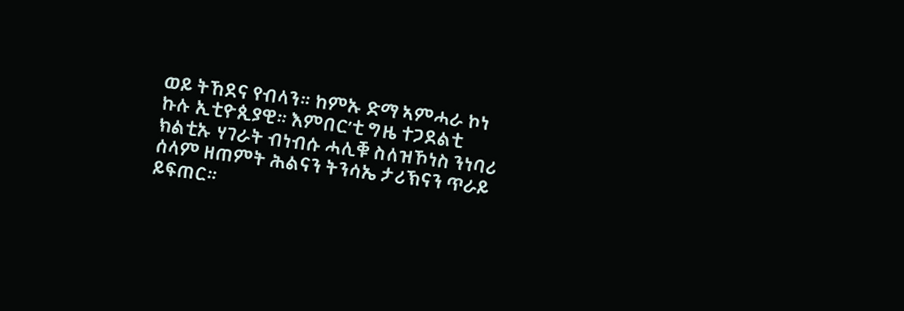ወይ ትኸደና የብላን። ከምኡ ድማ ኣምሓራ ኮነ ኩሉ ኢቲዮጲያዊ። እምበር’ቲ ግዜ ተጋደልቲ ክልቲኡ ሃገራት ብነብሱ ሓሊቑ ስለዝኾነስ ንነባሪ ሰላም ዘጠምት ሕልናን ትንሳኤ ታሪኽናን ጥራይ ይፍጠር።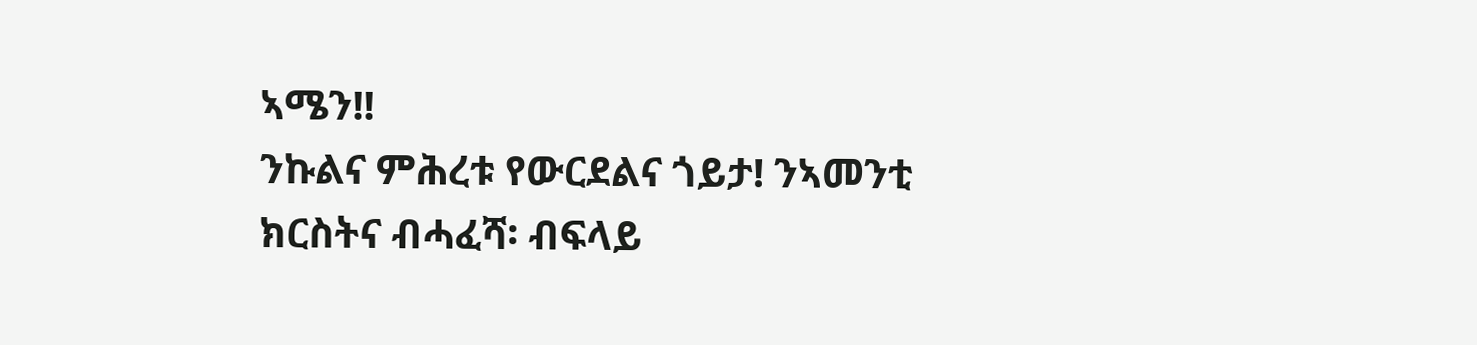ኣሜን!!
ንኩልና ምሕረቱ የውርደልና ጎይታ! ንኣመንቲ ክርስትና ብሓፈሻ፡ ብፍላይ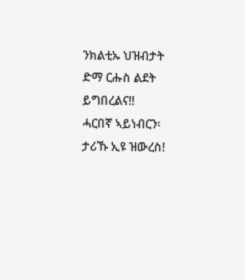ንክልቲኡ ህዝብታት ድማ ርሑስ ልደት ይግበረልና!!
ሓርበኛ ኣይነብርን፡ ታሪኹ ኢዩ ዝውረስ!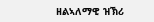ዘልኣለማዊ ዝኽሪ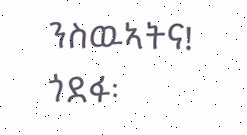ንስዉኣትና!
ጎደፋ፡